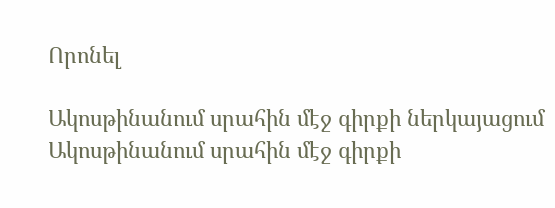Որոնել

Ակոսթինանում սրահին մէջ գիրքի ներկայացում Ակոսթինանում սրահին մէջ գիրքի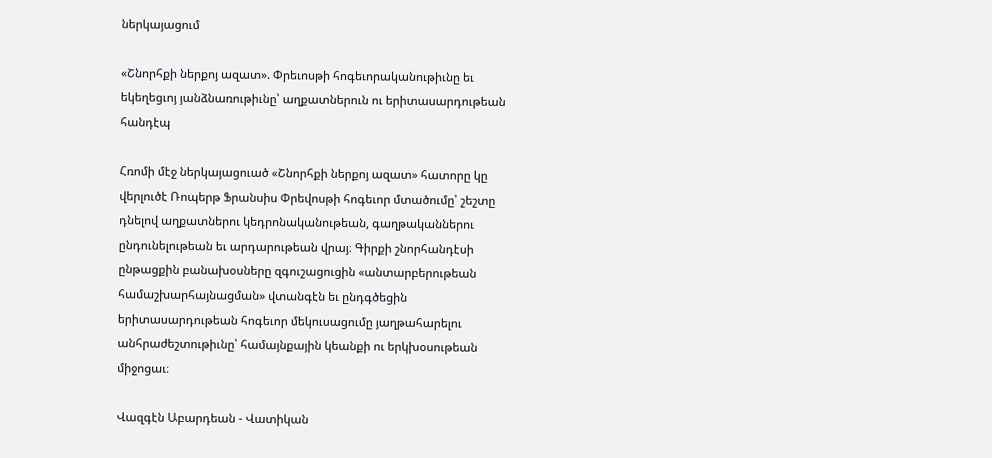ներկայացում

«Շնորհքի ներքոյ ազատ». Փրեւոսթի հոգեւորականութիւնը եւ եկեղեցւոյ յանձնառութիւնը՝ աղքատներուն ու երիտասարդութեան հանդէպ

Հռոմի մէջ ներկայացուած «Շնորհքի ներքոյ ազատ» հատորը կը վերլուծէ Ռոպերթ Ֆրանսիս Փրեվոսթի հոգեւոր մտածումը՝ շեշտը դնելով աղքատներու կեդրոնականութեան, գաղթականներու ընդունելութեան եւ արդարութեան վրայ։ Գիրքի շնորհանդէսի ընթացքին բանախօսները զգուշացուցին «անտարբերութեան համաշխարհայնացման» վտանգէն եւ ընդգծեցին երիտասարդութեան հոգեւոր մեկուսացումը յաղթահարելու անհրաժեշտութիւնը՝ համայնքային կեանքի ու երկխօսութեան միջոցաւ։

Վազգէն Աբարդեան - Վատիկան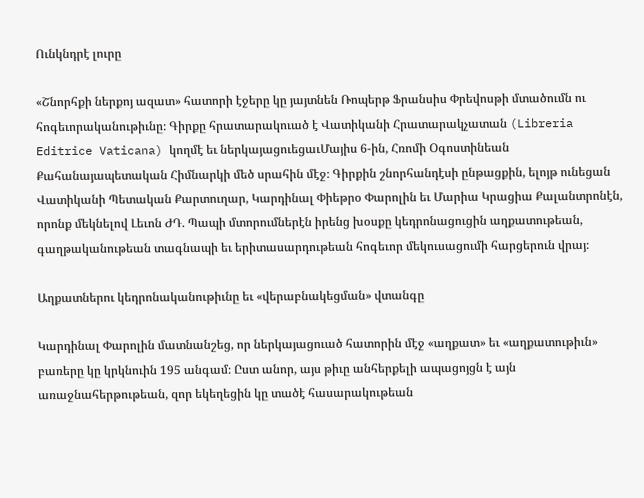Ունկնդրէ լուրը

«Շնորհքի ներքոյ ազատ» հատորի էջերը կը յայտնեն Ռոպերթ Ֆրանսիս Փրեվոսթի մտածումն ու հոգեւորականութիւնը։ Գիրքը հրատարակուած է Վատիկանի Հրատարակչատան (Libreria Editrice Vaticana) կողմէ եւ ներկայացուեցաւՄայիս 6-ին, Հռոմի Օգոստինեան Քահանայապետական Հիմնարկի մեծ սրահին մէջ։ Գիրքին շնորհանդէսի ընթացքին, ելոյթ ունեցան Վատիկանի Պետական Քարտուղար, Կարդինալ Փիեթրօ Փարոլին եւ Մարիա Կրացիա Քալանտրոնէն, որոնք մեկնելով Լեւոն ԺԴ. Պապի մտորումներէն իրենց խօսքը կեդրոնացուցին աղքատութեան, գաղթականութեան տագնապի եւ երիտասարդութեան հոգեւոր մեկուսացումի հարցերուն վրայ։

Աղքատներու կեդրոնականութիւնը եւ «վերաբնակեցման» վտանգը

Կարդինալ Փարոլին մատնանշեց, որ ներկայացուած հատորին մէջ «աղքատ» եւ «աղքատութիւն» բառերը կը կրկնուին 195 անգամ։ Ըստ անոր, այս թիւը անհերքելի ապացոյցն է այն առաջնահերթութեան, զոր եկեղեցին կը տածէ հասարակութեան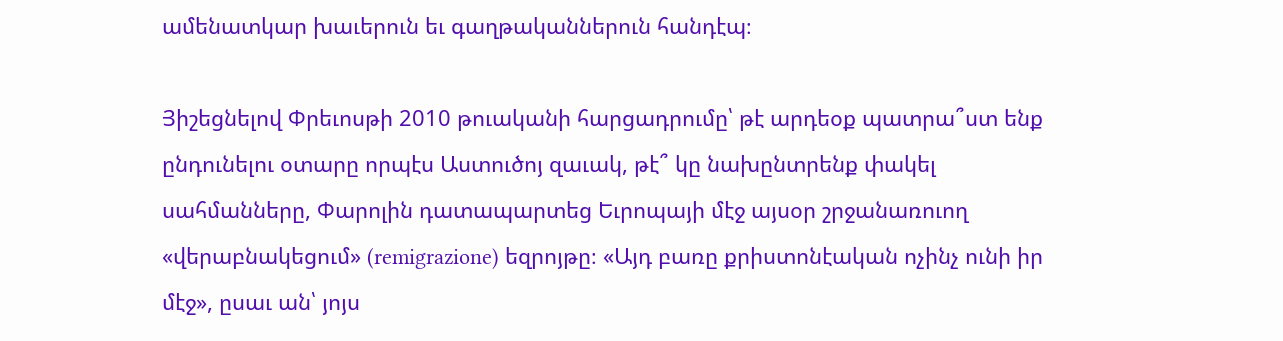ամենատկար խաւերուն եւ գաղթականներուն հանդէպ։

Յիշեցնելով Փրեւոսթի 2010 թուականի հարցադրումը՝ թէ արդեօք պատրա՞ստ ենք ընդունելու օտարը որպէս Աստուծոյ զաւակ, թէ՞ կը նախընտրենք փակել սահմանները, Փարոլին դատապարտեց Եւրոպայի մէջ այսօր շրջանառուող «վերաբնակեցում» (remigrazione) եզրոյթը։ «Այդ բառը քրիստոնէական ոչինչ ունի իր մէջ», ըսաւ ան՝ յոյս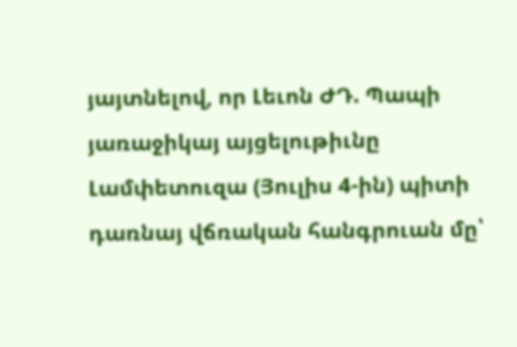յայտնելով, որ Լեւոն ԺԴ. Պապի յառաջիկայ այցելութիւնը Լամփետուզա (Յուլիս 4-ին) պիտի դառնայ վճռական հանգրուան մը՝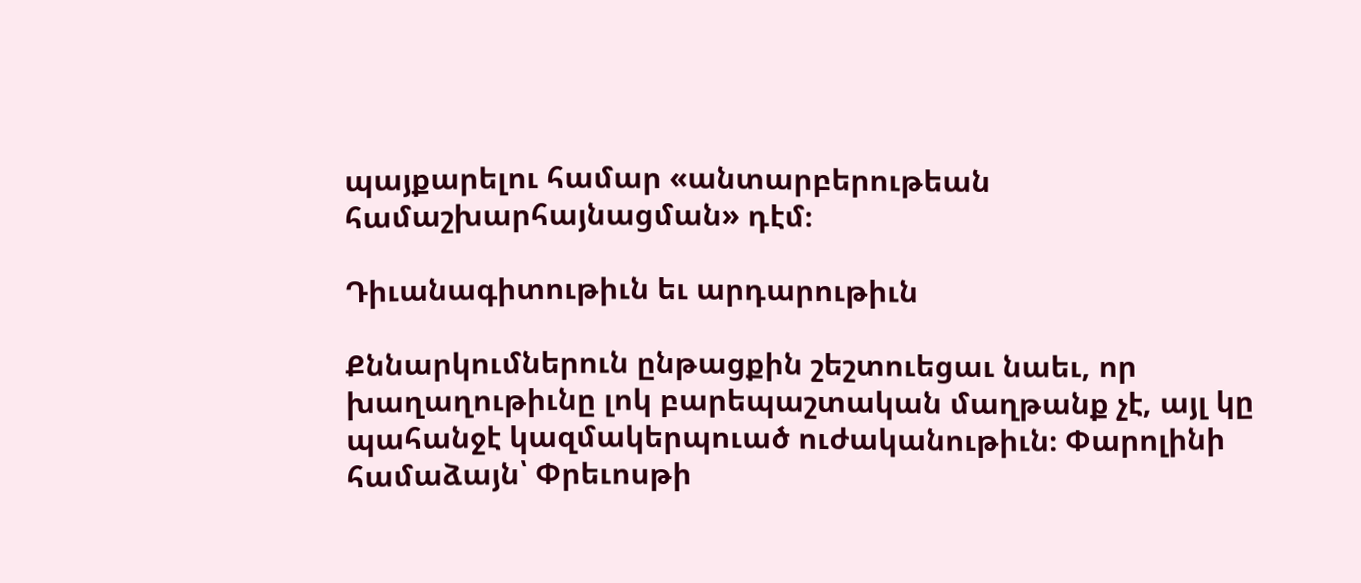պայքարելու համար «անտարբերութեան համաշխարհայնացման» դէմ։

Դիւանագիտութիւն եւ արդարութիւն

Քննարկումներուն ընթացքին շեշտուեցաւ նաեւ, որ խաղաղութիւնը լոկ բարեպաշտական մաղթանք չէ, այլ կը պահանջէ կազմակերպուած ուժականութիւն։ Փարոլինի համաձայն՝ Փրեւոսթի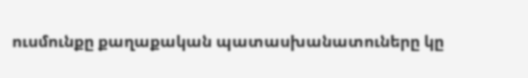ուսմունքը քաղաքական պատասխանատուները կը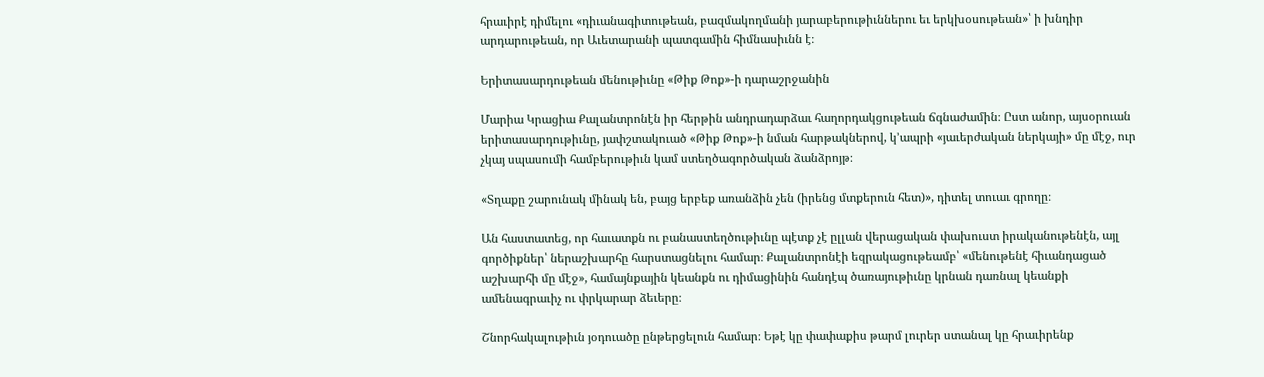հրաւիրէ դիմելու «դիւանագիտութեան, բազմակողմանի յարաբերութիւններու եւ երկխօսութեան»՝ ի խնդիր արդարութեան, որ Աւետարանի պատգամին հիմնասիւնն է։

Երիտասարդութեան մենութիւնը «Թիք Թոք»-ի դարաշրջանին

Մարիա Կրացիա Քալանտրոնէն իր հերթին անդրադարձաւ հաղորդակցութեան ճգնաժամին։ Ըստ անոր, այսօրուան երիտասարդութիւնը, յափշտակուած «Թիք Թոք»-ի նման հարթակներով, կ’ապրի «յաւերժական ներկայի» մը մէջ, ուր չկայ սպասումի համբերութիւն կամ ստեղծագործական ձանձրոյթ։

«Տղաքը շարունակ մինակ են, բայց երբեք առանձին չեն (իրենց մտքերուն հետ)», դիտել տուաւ գրողը։

Ան հաստատեց, որ հաւատքն ու բանաստեղծութիւնը պէտք չէ ըլլան վերացական փախուստ իրականութենէն, այլ գործիքներ՝ ներաշխարհը հարստացնելու համար։ Քալանտրոնէի եզրակացութեամբ՝ «մենութենէ հիւանդացած աշխարհի մը մէջ», համայնքային կեանքն ու դիմացինին հանդէպ ծառայութիւնը կրնան դառնալ կեանքի ամենագրաւիչ ու փրկարար ձեւերը։

Շնորհակալութիւն յօդուածը ընթերցելուն համար։ Եթէ կը փափաքիս թարմ լուրեր ստանալ կը հրաւիրենք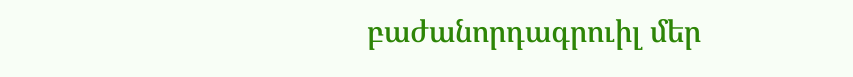բաժանորդագրուիլ մեր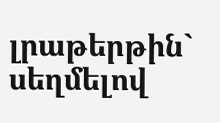լրաթերթին` սեղմելով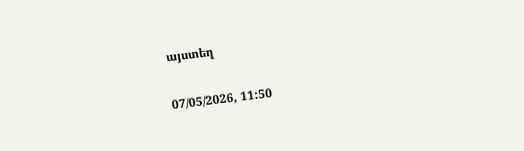այստեղ

07/05/2026, 11:50